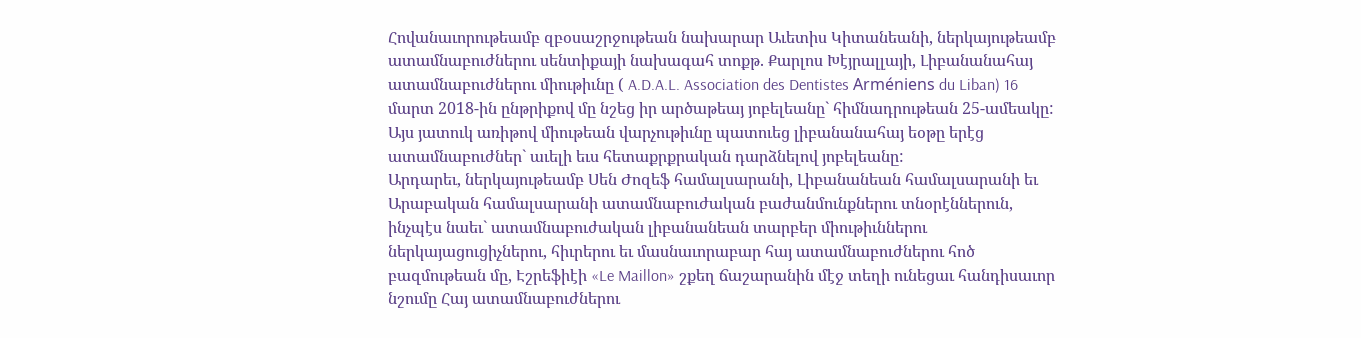Հովանաւորութեամբ զբօսաշրջութեան նախարար Աւետիս Կիտանեանի, ներկայութեամբ ատամնաբուժներու սենտիքայի նախագահ տոքթ. Քարլոս Խէյրալլայի, Լիբանանահայ ատամնաբուժներու միութիւնը ( A.D.A.L. Association des Dentistes Arméniens du Liban) 16 մարտ 2018-ին ընթրիքով մը նշեց իր արծաթեայ յոբելեանը` հիմնադրութեան 25-ամեակը: Այս յատուկ առիթով միութեան վարչութիւնը պատուեց լիբանանահայ եօթը երէց ատամնաբուժներ` աւելի եւս հետաքրքրական դարձնելով յոբելեանը:
Արդարեւ, ներկայութեամբ Սեն Ժոզեֆ համալսարանի, Լիբանանեան համալսարանի եւ Արաբական համալսարանի ատամնաբուժական բաժանմունքներու տնօրէններուն, ինչպէս նաեւ` ատամնաբուժական լիբանանեան տարբեր միութիւններու ներկայացուցիչներու, հիւրերու եւ մասնաւորաբար հայ ատամնաբուժներու հոծ բազմութեան մը, Էշրեֆիէի «Le Maillon» շքեղ ճաշարանին մէջ տեղի ունեցաւ հանդիսաւոր նշումը Հայ ատամնաբուժներու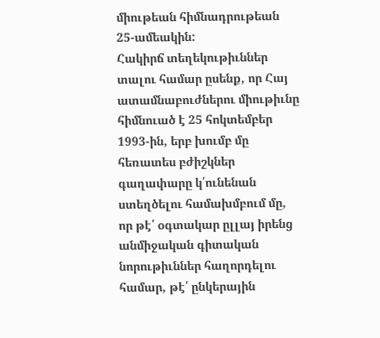միութեան հիմնադրութեան 25-ամեակին:
Հակիրճ տեղեկութիւններ տալու համար ըսենք, որ Հայ ատամնաբուժներու միութիւնը հիմնուած է 25 հոկտեմբեր 1993-ին, երբ խումբ մը հեռատես բժիշկներ գաղափարը կ՛ունենան ստեղծելու համախմբում մը, որ թէ՛ օգտակար ըլլայ իրենց անմիջական գիտական նորութիւններ հաղորդելու համար, թէ՛ ընկերային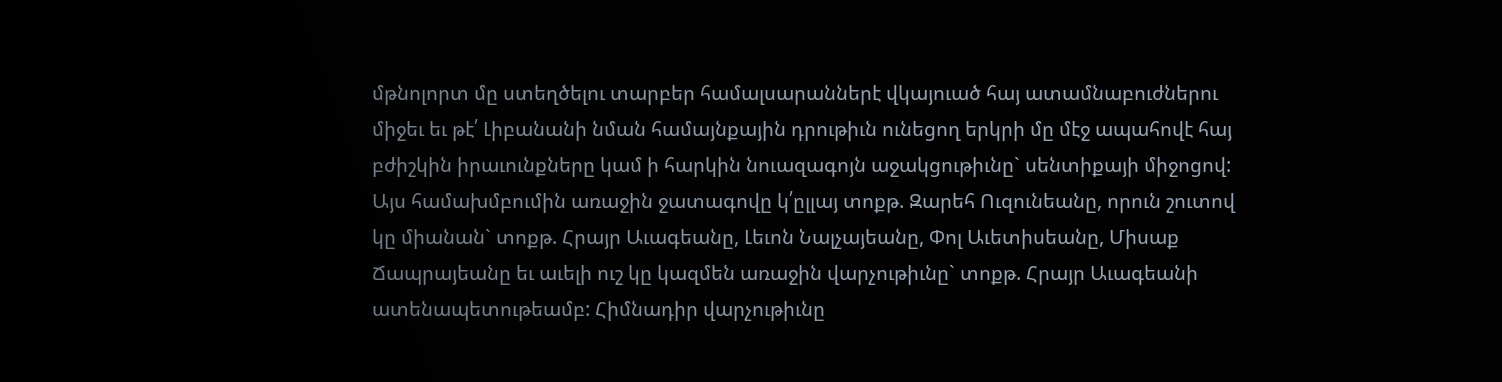մթնոլորտ մը ստեղծելու տարբեր համալսարաններէ վկայուած հայ ատամնաբուժներու միջեւ եւ թէ՛ Լիբանանի նման համայնքային դրութիւն ունեցող երկրի մը մէջ ապահովէ հայ բժիշկին իրաւունքները կամ ի հարկին նուազագոյն աջակցութիւնը` սենտիքայի միջոցով:
Այս համախմբումին առաջին ջատագովը կ՛ըլլայ տոքթ. Զարեհ Ուզունեանը, որուն շուտով կը միանան` տոքթ. Հրայր Աւագեանը, Լեւոն Նալչայեանը, Փոլ Աւետիսեանը, Միսաք Ճապրայեանը եւ աւելի ուշ կը կազմեն առաջին վարչութիւնը` տոքթ. Հրայր Աւագեանի ատենապետութեամբ: Հիմնադիր վարչութիւնը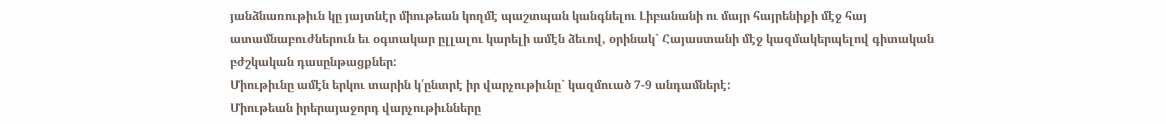յանձնառութիւն կը յայտնէր միութեան կողմէ պաշտպան կանգնելու Լիբանանի ու մայր հայրենիքի մէջ հայ ատամնաբուժներուն եւ օգտակար ըլլալու կարելի ամէն ձեւով, օրինակ` Հայաստանի մէջ կազմակերպելով գիտական բժշկական դասընթացքներ:
Միութիւնը ամէն երկու տարին կ՛ընտրէ իր վարչութիւնը` կազմուած 7-9 անդամներէ:
Միութեան իրերայաջորդ վարչութիւնները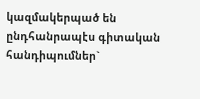կազմակերպած են ընդհանրապէս գիտական հանդիպումներ`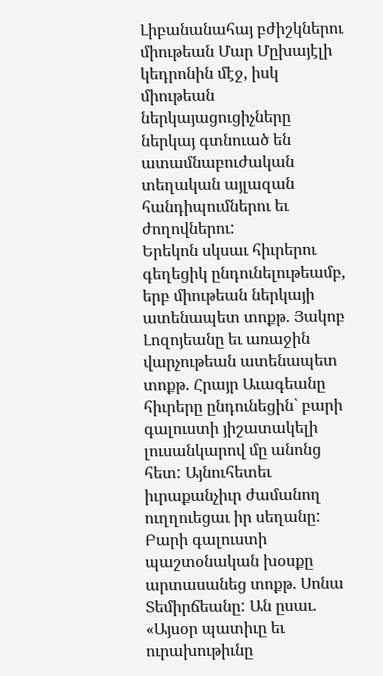Լիբանանահայ բժիշկներու միութեան Մար Մըխայէլի կեդրոնին մէջ, իսկ միութեան ներկայացուցիչները ներկայ գտնուած են ատամնաբուժական տեղական այլազան հանդիպումներու եւ ժողովներու:
Երեկոն սկսաւ հիւրերու գեղեցիկ ընդունելութեամբ, երբ միութեան ներկայի ատենապետ տոքթ. Յակոբ Լոզոյեանը եւ առաջին վարչութեան ատենապետ տոքթ. Հրայր Աւագեանը հիւրերը ընդունեցին` բարի գալուստի յիշատակելի լուսանկարով մը անոնց հետ: Այնուհետեւ իւրաքանչիւր ժամանող ուղղուեցաւ իր սեղանը:
Բարի գալուստի պաշտօնական խօսքը արտասանեց տոքթ. Սոնա Տեմիրճեանը: Ան ըսաւ. «Այսօր պատիւը եւ ուրախութիւնը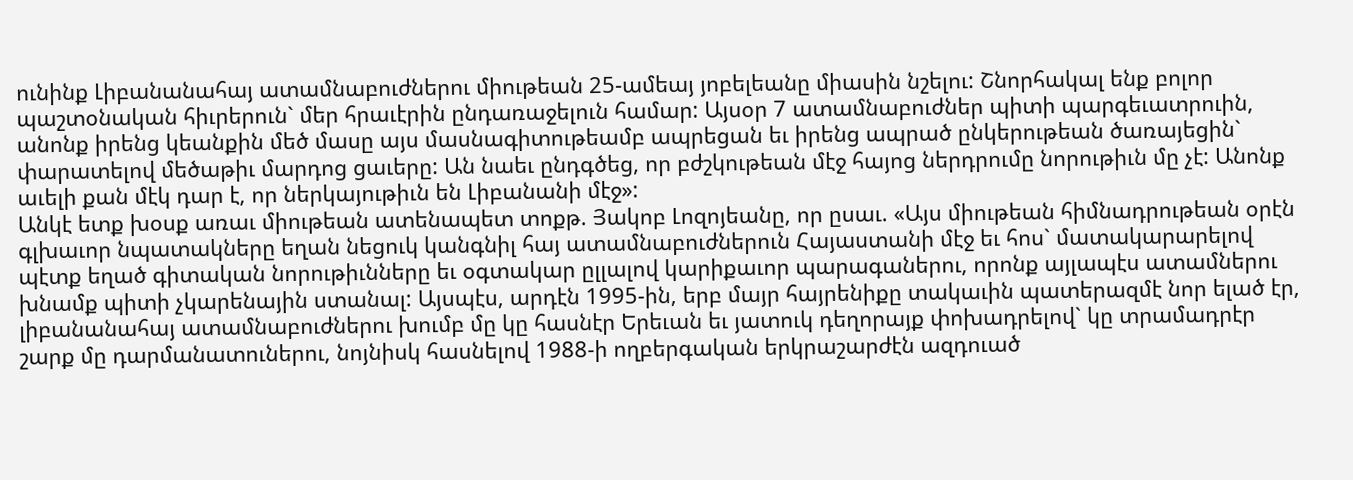ունինք Լիբանանահայ ատամնաբուժներու միութեան 25-ամեայ յոբելեանը միասին նշելու: Շնորհակալ ենք բոլոր պաշտօնական հիւրերուն` մեր հրաւէրին ընդառաջելուն համար: Այսօր 7 ատամնաբուժներ պիտի պարգեւատրուին, անոնք իրենց կեանքին մեծ մասը այս մասնագիտութեամբ ապրեցան եւ իրենց ապրած ընկերութեան ծառայեցին` փարատելով մեծաթիւ մարդոց ցաւերը: Ան նաեւ ընդգծեց, որ բժշկութեան մէջ հայոց ներդրումը նորութիւն մը չէ: Անոնք աւելի քան մէկ դար է, որ ներկայութիւն են Լիբանանի մէջ»:
Անկէ ետք խօսք առաւ միութեան ատենապետ տոքթ. Յակոբ Լոզոյեանը, որ ըսաւ. «Այս միութեան հիմնադրութեան օրէն գլխաւոր նպատակները եղան նեցուկ կանգնիլ հայ ատամնաբուժներուն Հայաստանի մէջ եւ հոս` մատակարարելով պէտք եղած գիտական նորութիւնները եւ օգտակար ըլլալով կարիքաւոր պարագաներու, որոնք այլապէս ատամներու խնամք պիտի չկարենային ստանալ: Այսպէս, արդէն 1995-ին, երբ մայր հայրենիքը տակաւին պատերազմէ նոր ելած էր, լիբանանահայ ատամնաբուժներու խումբ մը կը հասնէր Երեւան եւ յատուկ դեղորայք փոխադրելով` կը տրամադրէր շարք մը դարմանատուներու, նոյնիսկ հասնելով 1988-ի ողբերգական երկրաշարժէն ազդուած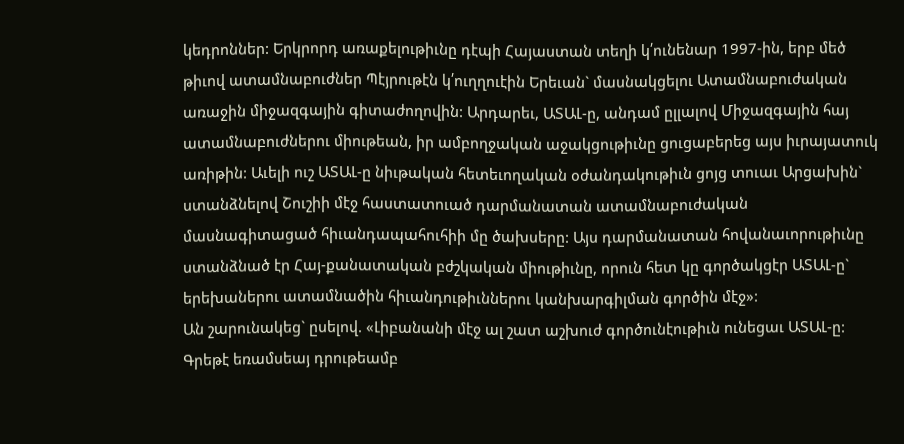կեդրոններ: Երկրորդ առաքելութիւնը դէպի Հայաստան տեղի կ՛ունենար 1997-ին, երբ մեծ թիւով ատամնաբուժներ Պէյրութէն կ՛ուղղուէին Երեւան` մասնակցելու Ատամնաբուժական առաջին միջազգային գիտաժողովին: Արդարեւ, ԱՏԱԼ-ը, անդամ ըլլալով Միջազգային հայ ատամնաբուժներու միութեան, իր ամբողջական աջակցութիւնը ցուցաբերեց այս իւրայատուկ առիթին: Աւելի ուշ ԱՏԱԼ-ը նիւթական հետեւողական օժանդակութիւն ցոյց տուաւ Արցախին` ստանձնելով Շուշիի մէջ հաստատուած դարմանատան ատամնաբուժական մասնագիտացած հիւանդապահուհիի մը ծախսերը: Այս դարմանատան հովանաւորութիւնը ստանձնած էր Հայ-քանատական բժշկական միութիւնը, որուն հետ կը գործակցէր ԱՏԱԼ-ը` երեխաներու ատամնածին հիւանդութիւններու կանխարգիլման գործին մէջ»:
Ան շարունակեց` ըսելով. «Լիբանանի մէջ ալ շատ աշխուժ գործունէութիւն ունեցաւ ԱՏԱԼ-ը: Գրեթէ եռամսեայ դրութեամբ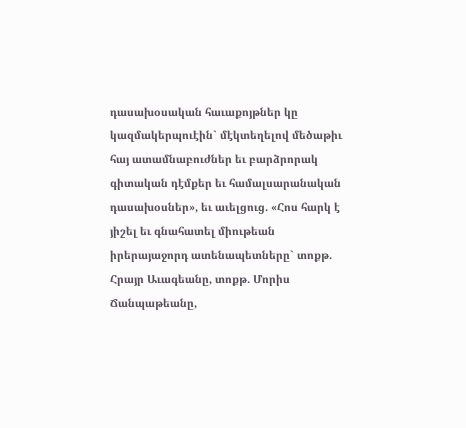դասախօսական հաւաքոյթներ կը կազմակերպուէին` մէկտեղելով մեծաթիւ հայ ատամնաբուժներ եւ բարձրորակ գիտական դէմքեր եւ համալսարանական դասախօսներ», եւ աւելցուց. «Հոս հարկ է յիշել եւ գնահատել միութեան իրերայաջորդ ատենապետները` տոքթ. Հրայր Աւագեանը, տոքթ. Մորիս Ճանպաթեանը,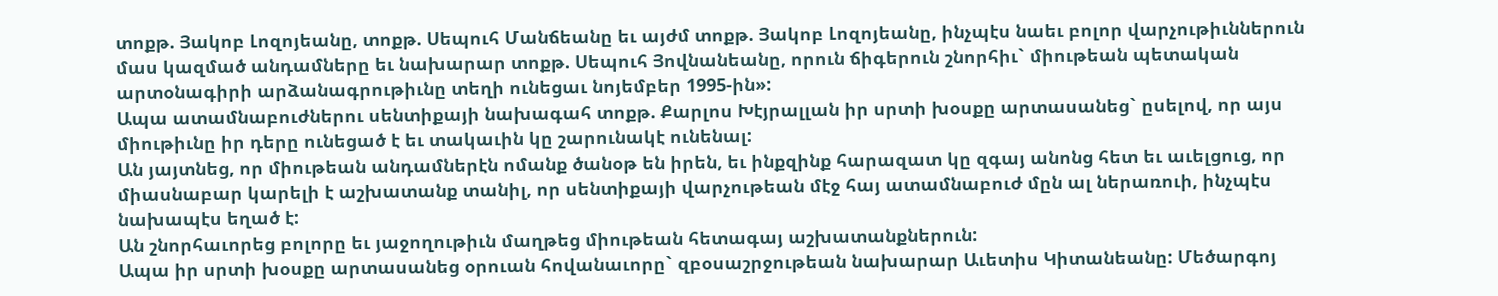տոքթ. Յակոբ Լոզոյեանը, տոքթ. Սեպուհ Մանճեանը եւ այժմ տոքթ. Յակոբ Լոզոյեանը, ինչպէս նաեւ բոլոր վարչութիւններուն մաս կազմած անդամները եւ նախարար տոքթ. Սեպուհ Յովնանեանը, որուն ճիգերուն շնորհիւ` միութեան պետական արտօնագիրի արձանագրութիւնը տեղի ունեցաւ նոյեմբեր 1995-ին»:
Ապա ատամնաբուժներու սենտիքայի նախագահ տոքթ. Քարլոս Խէյրալլան իր սրտի խօսքը արտասանեց` ըսելով, որ այս միութիւնը իր դերը ունեցած է եւ տակաւին կը շարունակէ ունենալ:
Ան յայտնեց, որ միութեան անդամներէն ոմանք ծանօթ են իրեն, եւ ինքզինք հարազատ կը զգայ անոնց հետ եւ աւելցուց, որ միասնաբար կարելի է աշխատանք տանիլ, որ սենտիքայի վարչութեան մէջ հայ ատամնաբուժ մըն ալ ներառուի, ինչպէս նախապէս եղած է:
Ան շնորհաւորեց բոլորը եւ յաջողութիւն մաղթեց միութեան հետագայ աշխատանքներուն:
Ապա իր սրտի խօսքը արտասանեց օրուան հովանաւորը` զբօսաշրջութեան նախարար Աւետիս Կիտանեանը: Մեծարգոյ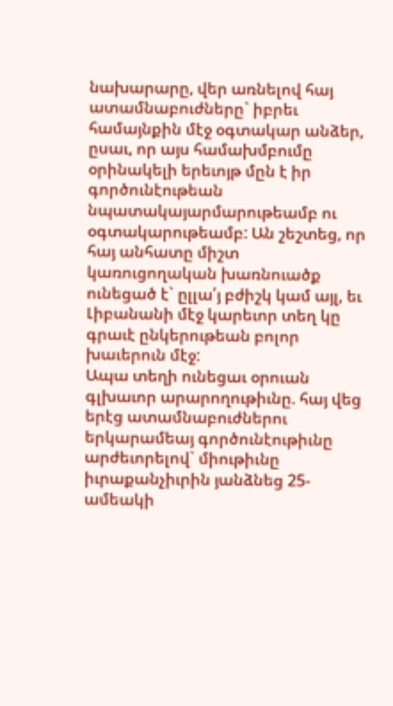նախարարը, վեր առնելով հայ ատամնաբուժները` իբրեւ համայնքին մէջ օգտակար անձեր, ըսաւ, որ այս համախմբումը օրինակելի երեւոյթ մըն է իր գործունէութեան նպատակայարմարութեամբ ու օգտակարութեամբ: Ան շեշտեց, որ հայ անհատը միշտ կառուցողական խառնուածք ունեցած է` ըլլա՛յ բժիշկ կամ այլ, եւ Լիբանանի մէջ կարեւոր տեղ կը գրաւէ ընկերութեան բոլոր խաւերուն մէջ:
Ապա տեղի ունեցաւ օրուան գլխաւոր արարողութիւնը. հայ վեց երէց ատամնաբուժներու երկարամեայ գործունէութիւնը արժեւորելով` միութիւնը իւրաքանչիւրին յանձնեց 25-ամեակի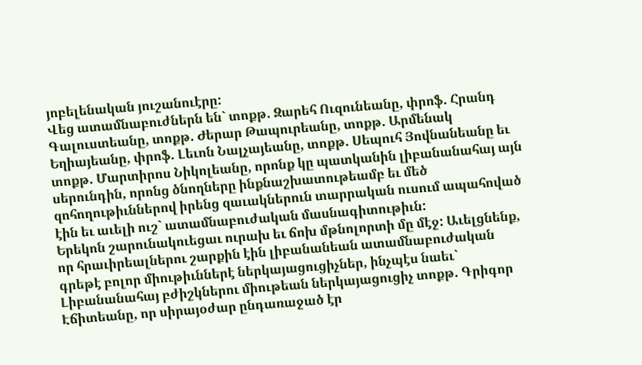յոբելենական յուշանուէրը:
Վեց ատամնաբուժներն են` տոքթ. Զարեհ Ուզունեանը, փրոֆ. Հրանդ Գալուստեանը, տոքթ. Ժերար Թապուրեանը, տոքթ. Արմենակ Եղիայեանը, փրոֆ. Լեւոն Նալչայեանը, տոքթ. Սեպուհ Յովնանեանը եւ տոքթ. Մարտիրոս Նիկոլեանը, որոնք կը պատկանին լիբանանահայ այն սերունդին, որոնց ծնողները ինքնաշխատութեամբ եւ մեծ զոհողութիւններով իրենց զաւակներուն տարրական ուսում ապահոված էին եւ աւելի ուշ` ատամնաբուժական մասնագիտութիւն:
Երեկոն շարունակուեցաւ ուրախ եւ ճոխ մթնոլորտի մը մէջ: Աւելցնենք, որ հրաւիրեալներու շարքին էին լիբանանեան ատամնաբուժական գրեթէ բոլոր միութիւններէ ներկայացուցիչներ, ինչպէս նաեւ` Լիբանանահայ բժիշկներու միութեան ներկայացուցիչ տոքթ. Գրիգոր Էճիտեանը, որ սիրայօժար ընդառաջած էր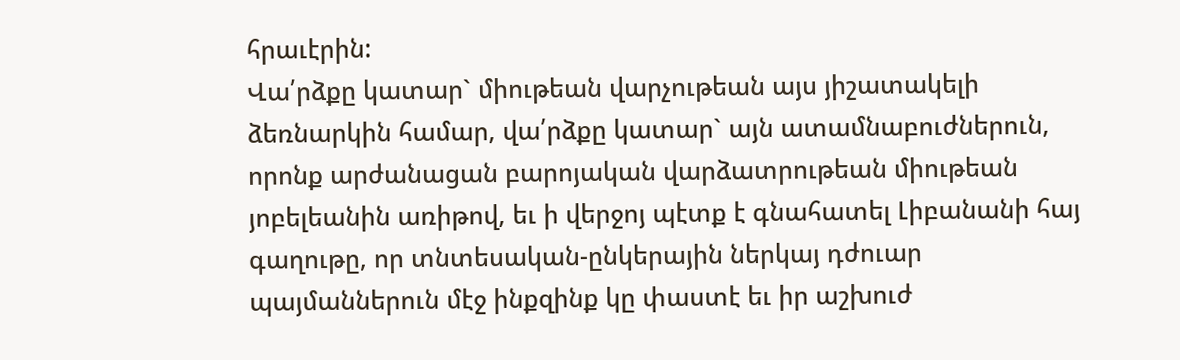հրաւէրին:
Վա՛րձքը կատար` միութեան վարչութեան այս յիշատակելի ձեռնարկին համար, վա՛րձքը կատար` այն ատամնաբուժներուն, որոնք արժանացան բարոյական վարձատրութեան միութեան յոբելեանին առիթով, եւ ի վերջոյ պէտք է գնահատել Լիբանանի հայ գաղութը, որ տնտեսական-ընկերային ներկայ դժուար պայմաններուն մէջ ինքզինք կը փաստէ եւ իր աշխուժ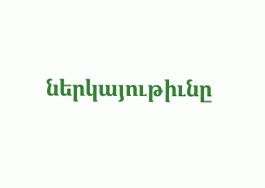ներկայութիւնը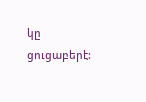կը ցուցաբերէ: